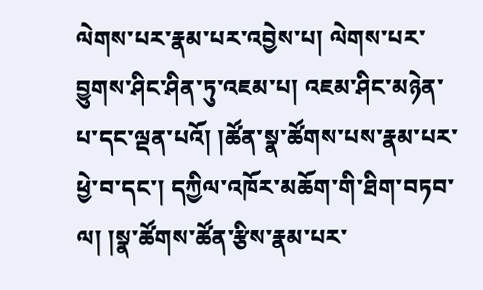ལེགས་པར་རྣམ་པར་འབྱེས་པ། ལེགས་པར་བྱུགས་ཤིང་ཤིན་ཏུ་འཇམ་པ། འཇམ་ཤིང་མཉེན་པ་དང་ལྡན་པའོ། །ཚོན་སྣ་ཚོགས་པས་རྣམ་པར་ཕྱེ་བ་དང་། དཀྱིལ་འཁོར་མཆོག་གི་ཐིག་བཏབ་ལ། །སྣ་ཚོགས་ཚོན་རྩིས་རྣམ་པར་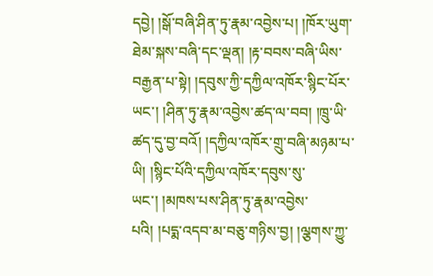དབྱེ། །སྒོ་བཞི་ཤིན་ཏུ་རྣམ་འབྱེས་པ། །ཁོར་ཡུག་ཐེམ་སྐས་བཞི་དང་ལྡན། །རྟ་བབས་བཞི་ཡིས་བརྒྱན་པ་སྟེ། །དབུས་ཀྱི་དཀྱིལ་འཁོར་སྙིང་པོར་ཡང་། །ཤིན་ཏུ་རྣམ་འབྱེས་ཚད་ལ་བབ། །ཁྲུ་ཡི་ཚད་དུ་བྱ་བའོ། །དཀྱིལ་འཁོར་གྲུ་བཞི་མཉམ་པ་ཡི། །སྙིང་པོའི་དཀྱིལ་འཁོར་དབུས་སུ་ཡང་། །མཁས་པས་ཤིན་ཏུ་རྣམ་འབྱེས་པའི། །པདྨ་འདབ་མ་བཅུ་གཉིས་བྱ། །ལྕགས་ཀྱུ་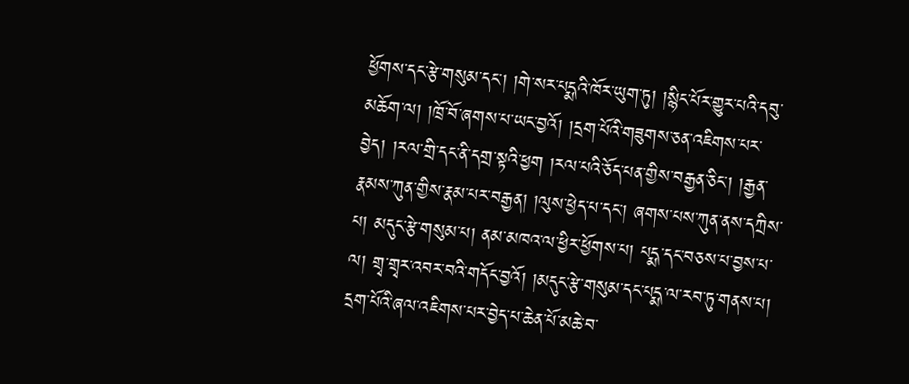ཕྱོགས་དང་རྩེ་གསུམ་དང་། །གེ་སར་པདྨའི་ཁོར་ཡུག་ཏུ། །སྙིང་པོར་གྱུར་པའི་དབུ་མཆོག་ལ། །ཁྲོ་བོ་ཞགས་པ་ཡང་བྱའོ། །དྲག་པོའི་གཟུགས་ཅན་འཇིགས་པར་བྱེད། །རལ་གྲི་དང་ནི་དགྲ་སྟའི་ཕྱག །རལ་པའི་ཅོད་པན་གྱིས་བརྒྱན་ཅིང་། །རྒྱན་རྣམས་ཀུན་གྱིས་རྣམ་པར་བརྒྱན། །ལུས་ཕྱེད་པ་དང་། ཞགས་པས་ཀུན་ནས་དཀྲིས་པ། མདུང་རྩེ་གསུམ་པ། ནམ་མཁའ་ལ་ཕྱིར་ཕྱོགས་པ། པདྨ་དང་བཅས་པ་བྱས་པ་ལ། གྲྭ་གྲྭར་འབར་བའི་གདོང་བྱའོ། །མདུང་རྩེ་གསུམ་དང་པདྨ་ལ་རབ་ཏུ་གནས་པ། དྲག་པོའི་ཞལ་འཇིགས་པར་བྱེད་པ་ཆེན་པོ་མཆེ་བ་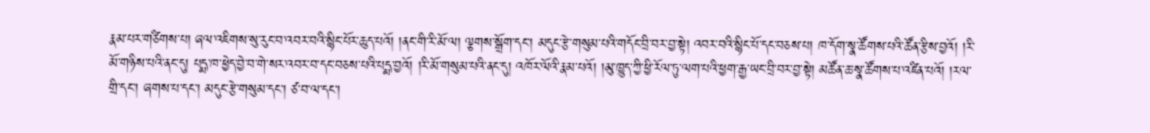རྣམ་པར་གཙིགས་པ། ཞལ་འཇིགས་སུ་རུང་བ་འབར་བའི་སྙིང་པོར་ཆུད་པའོ། །ནང་གི་རི་མོ་ལ། ལྕགས་སྒྲོག་དང་། མདུང་རྩེ་གསུམ་པའི་གདོང་བྲི་བར་བྱ་སྟེ། འབར་བའི་སྙིང་པོ་དང་བཅས་པ། ཁ་དོག་སྣ་ཚོགས་པའི་ཚོན་རྩིས་བྱའོ། །རི་མོ་གཉིས་པའི་ནང་དུ། པདྨ་ཁ་ཕྱེད་བྱེ་བ་གེ་སར་འབར་བ་དང་བཅས་པའི་པདྨ་བྱའོ། །རི་མོ་གསུམ་པའི་ནང་དུ། འཁོར་ལོའི་རྣམ་པའོ། །མུ་ཁྱུད་ཀྱི་ཕྱི་རོལ་ཏུ་ལག་པའི་ཕྱག་རྒྱ་ཡང་བྲི་བར་བྱ་སྟེ། མཚོན་ཆ་སྣ་ཚོགས་པ་འཛིན་པའོ། །རལ་གྲི་དང་། ཞགས་པ་དང་། མདུང་རྩེ་གསུམ་དང་། ཙ་བ་ལ་དང་།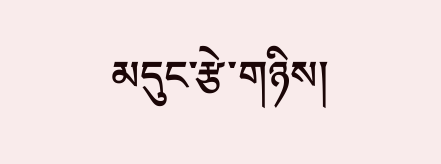མདུང་རྩེ་གཉིས།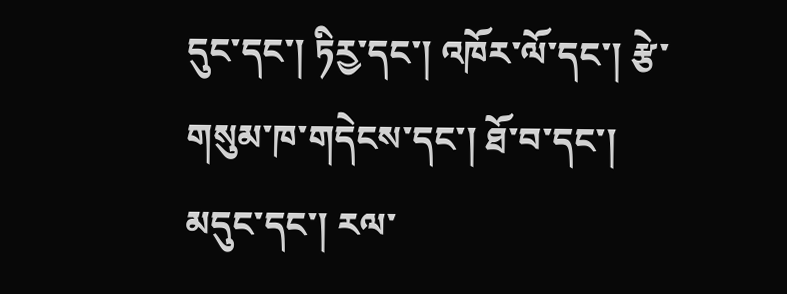དུང་དང་། ཏིརྱ་དང་། འཁོར་ལོ་དང་། རྩེ་གསུམ་ཁ་གདེངས་དང་། ཐོ་བ་དང་། མདུང་དང་། རལ་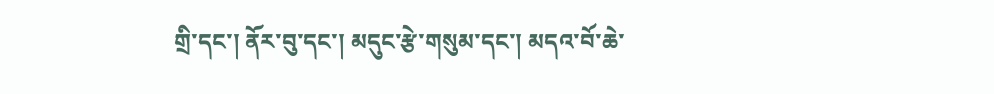གྲི་དང་། ནོར་བུ་དང་། མདུང་རྩེ་གསུམ་དང་། མདའ་བོ་ཆེ་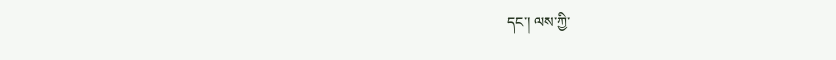དང་། ལས་ཀྱི་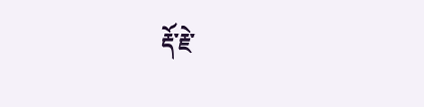རྡོ་རྗེ་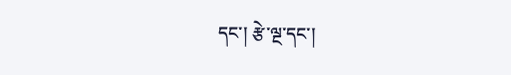དང་། རྩེ་ལྔ་དང་།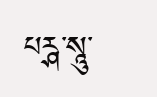པརྴ་སཱུ་